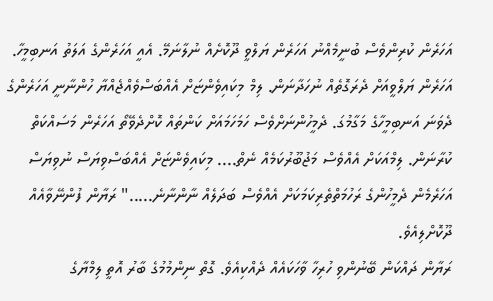އަހަރެން ކުރިންވެސް ބުނީމެއްނު އަހަރެން ޔަލްވީ ދޫކޮށެއް ނުލާނަމޭ. އެއީ އަހަރެންގެ އަލަތު އަނބިމީހާ. އަހަރެން ޔަލްވީއަށް ދެރަގޮތެއް ނުހަދާނަން. ލިމް މިކައިވެންޏަށް އެއްބަސްވެއްޖެއްޔާ ހުންނާނީ އަހަރެންގެ ދެވަނަ އަނބިމީހާގެ މަގާމުގަ. ދެމީހުންނަށްވެސް ހަމަހަމައަށް ކަންތައް ކޮށްދެވޭތޯ އަހަރެން މަސައްކަތް ކުރާނަން. ލިމްއަކަށް އެއްވެސް މަޖުބޫރުކަމެއް ނެތް.... މިކައިވެންޏަށް އެއްބަސްވިޔަސް ނުވިޔަސް އަހަރެމެން ދެމީހުންގެ ރަހުމަތްތެރިކަމަކަށް އެއްވެސް ބަދަލެއް ނާންނާނެ....." ރަޔާން ފުންނޭވާއެއް ދޫކޮށްލިއެވެ.
ރަޔާން ދައްކަން ބޭނުންވި ހުރިހާ ވާހަކައެއް ދެއްކިއެވެ. ގޮތް ނިންމުމުގެ ބާރު އޮތީ ލިމްޔާގެ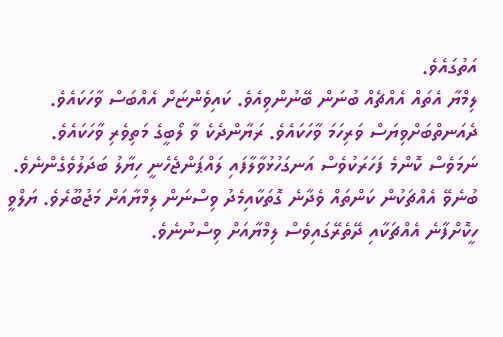އަތުގައެވެ.
ލިމްޔާ އެތައް އެއްޗެއް ބުނަން ބޭނުންވިއެވެ. ކައިވެންޏަށް އެއްބަސް ވާހަކައެވެ. ދެއަނތްބަށްވިޔަސް ވަރިހަމަ ވާހަކައެވެ. ރަޔާންދެކެ ވާ ލޯބީގެ މަތިވެރި ވާހަކައެވެ. ނަމަވެސް ކޮންމެ ފަހަރަކުވެސް އަނގަހުޅުވާލާފައި ލައްޕަންޖެހެނީ ހިޔާލު ބަދަލުވެގެންނެވެ. ބުނެވޭ އެއްޗަކުން ކަންތައް ވެދާނެ ގޮތަކާއިމެދު ވިސްނަން ލިމްޔާއަށް މަޖުބޫރެވެ. ޔަލްވީ ހީކޮށްފާނެ އެއްޗަކާއި ދޭތެރޭގައިވެސް ލިމްޔާއަށް ވިސްނުނެވެ.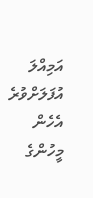އަމިއްލަ އުފަލަށްވުރެ އެހެން މީހުންގެ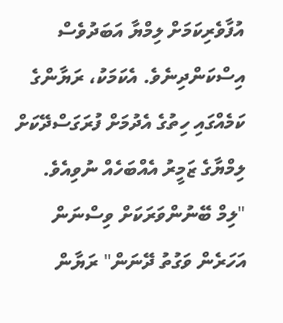އުފާވެރިކަމަށް ލިމްޔާ އަބަދުވެސް އިސްކަންދިނެވެ. އެކަމަކު، ރަޔާންގެ ކަމެއްގައި ހިތުގެ އެދުމަށް ފުރަގަސްދޭކަށް ލިމްޔާގެ ޒަމީރު އެއްބަހެއް ނުވިއެވެ.
"ލިމް ބޭނުންވަރަކަށް ވިސްނަން އަހަރެން ވަގުތު ދޭނަން" ރަޔާން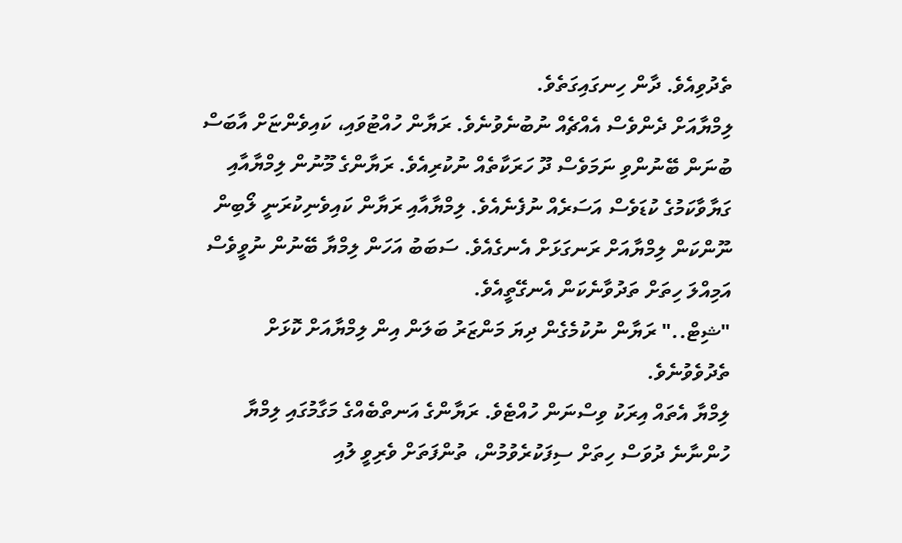ތެދުވިއެވެ. ދާން ހިނގައިގަތެވެ.
ލިމްޔާއަށް ދެންވެސް އެއްޗެއް ނުބުނެވުނެވެ. ރަޔާން ހުއްޓުވައި، ކައިވެންޏަށް އާބަސް ބުނަން ބޭނުންވި ނަމަވެސް ދޫ ހަރަކާތެއް ނުކުރިއެވެ. ރަޔާންގެ މޫނުން ލިމްޔާއާއި ގަޔާވާކަމުގެ ކުޑަވެސް އަސަރެއް ނުފެނެއެވެ. ލިމްޔާއާއި ރަޔާން ކައިވެނިކުރަނީ ލޯބިން ނޫންކަން ލިމްޔާއަށް ރަނގަޅަށް އެނގެއެވެ. ސަބަބު އަހަން ލިމްޔާ ބޭނުން ނުވީވެސް އަމިއްލަ ހިތަށް ތަދުވާނެކަން އެނގޭތީއެވެ.
"ޝިޓް.." ރަޔާން ނުކުމެގެން ދިޔަ މަންޒަރު ބަލަން އިން ލިމްޔާއަށް ކޮޅަށް ތެދުވެވުނެވެ.
ލިމްޔާ އެތައް އިރަކު ވިސްނަން ހުއްޓެވެ. ރަޔާންގެ އަނތްބެއްގެ މަގާމުގައި ލިމްޔާ ހުންނާނެ ދުވަސް ހިތަށް ސިފަކުރެވުމުން، ތުންފަތަށް ވެރިވީ ލުއި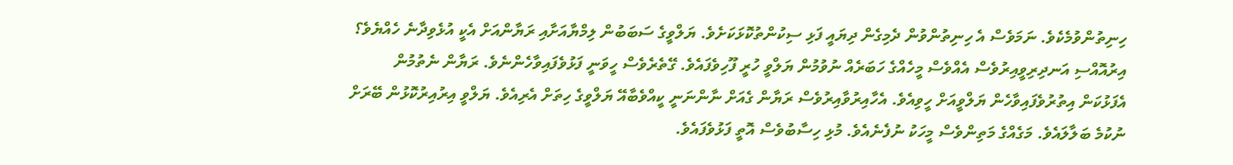ހިނިތުންވުމެކެވެ. ނަމަވެސް އެ ހިނިތުންވުން ދެމިގެން ދިޔައީ ފަޅި ސިކުންތުކޮޅަކަށެވެ. ޔަލްވީގެ ސަބަބުން ލިމްޔާއަށާއި ރަޔާންއަށް އެކީ އުޅެވިދާނެ ހެއްޔެވެ؟
އިރުއޮއްސި އަނދިރިވީއިރުވެސް އެއްވެސް މީހެއްގެ ހަބަރެއް ނުވުމުން ޔަލްވީ ހުރީ ފޫހިވެފައެވެ. ގޭތެރެވެސް ހީވަނީ ފަޅުވެފައިވާހެންނެވެ. ރަޔާން ނެތުމުން އެފަޅުކަން އިތުރުވެފައިވާހެން ޔަލްވީއަށް ހީވިއެވެ. އެހާއިރުވާއިރުވެސް ރަޔާން ގެއަށް ނާންނަނީ ކީއްވެބާއޭ ޔަލްވީގެ ހިތަށް އެރިއެވެ. ޔަލްވީ އިރުއިރުކޮޅުން ބޭރަށް ނުކުމެ ބަލާލައެވެ. މަގެއްގެ މަތިންވެސް މީހަކު ނުފެނެއެވެ. މުޅި ހިސާބުވެސް އޮތީ ފަޅުވެފައެވެ.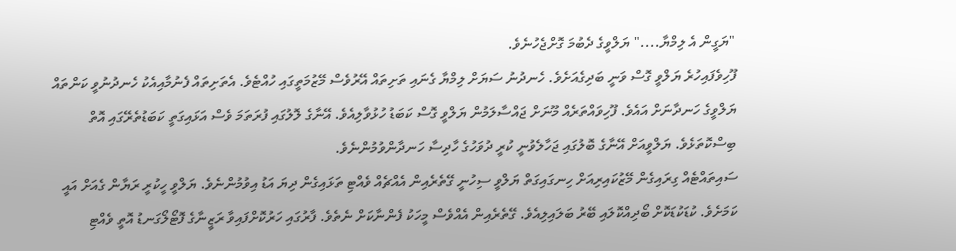"ޔަގީން އެ ލިމްޔާ...." ޔަލްވީގެ ދެބުމަ ގޮށްޖެހުނެވެ.
ފޫހިވެފައިހުރެ ޔަލްވީ ގޮސް ވަނީ ބަދިގެއަށެވެ. ހެނދުނު ސަޔަށް ލިމްޔާ ގެނައި ތަށިތައް އޭރުވެސް މޭޒުމަތީގައި ހުއްޓެވެ. އެތަށިތައް ފެނުމާއިއެކު ހެނދުނުވީ ކަންތައް ޔަލްވީގެ ހަނދާނަށް އައެވެ. ފޫހިވައްތަރެއް މޫނަށް ޖައްސާލަމުން ޔަލްވީ ގޮސް ކަބަޑު ހުޅުވާލިއެވެ. އޭނާގެ ލޮލުގައި ފުރަތަމަ ވެސް އަޅައިގަތީ ކަބަޑުތެރޭގައި އޮތް ބިސްކޮތަޅެވެ. ޔަލްވީއަށް އޭނާގެ ބޮލުގައި ޖަހާލެވުނީ ކުރީ ދުވަހުގެ ހާދިސާ ހަނދާންވުމުންނެވެ.
ސައިތައްޓެއް ގިރައިގެން މޭޒުކައިރިއަށް ހިނގައިގަތް ޔަލްވީ ސިހުނީ ގޭތެރެއިން އެއްޗެއް ވެއްޓި ތަޅައިގެން ދިޔަ އަޑު އިވުމުންނެވެ. ޔަލްވީ ހީކުރީ ރަޔާން ގެއަށް އައީ ކަމަށެވެ. ކުޑަކުޑަކޮށް ބޯދިއްކޮލައި ބޭރު ބަލައިލިއެވެ. ގޭތެރެއިން އެއްވެސް މީހަކު ފެންނާކަށް ނެތެވެ. ފާރުގައި ހަރުކޮށްފައިވާ ރަޒީނާގެ ފޮޓޯލޯގަނޑު އޮތީ ވެއްޓި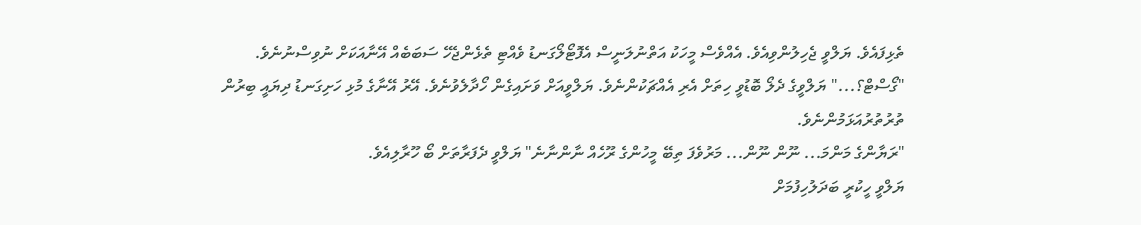ތެޅިފައެވެ. ޔަލްވީ ޖެހިލުންވިއެވެ. އެއްވެސް މީހަކު އަތްނުލަނީސް އެފޮޓޯލޯގަނޑު ވެއްޓި ތެޅެންޖެހޭ ސަބަބެއް އޭނާއަކަށް ނުވިސްނުނެވެ.
"ގޯސްޓް؟..." ޔަލްވީގެ ދެލޯ ބޮޑުވީ ހިތަށް އެރި އެއްޗަކުންނެވެ. ޔަލްވީއަށް ވަށައިގެން ހޯދާލެވުނެވެ. އޭރު އޭނާގެ މުޅި ހަށިގަނޑު ދިޔައީ ބިރުން ތުރުތުރުއަޅަމުންނެވެ.
"ރަޔާންގެ މަންމަ... ނޫން ނޫން... މަރުވެފަ ތިބޭ މީހުންގެ ރޫހެއް ނާންނާނެ" ޔަލްވީ ދެފަރާތަށް ބޯ ހޫރާލިއެވެ.
ޔަލްވީ ހީކުރީ ބަދަލުހިފުމަށް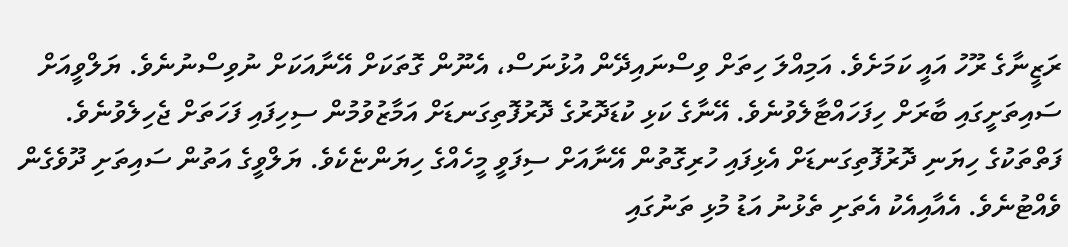ރަޒީނާގެ ރޫހު އައީ ކަމަށެވެ. އަމިއްލަ ހިތަށް ވިސްނައިދޭން އުޅުނަސް، އެނޫން ގޮތަކަށް އޭނާއަކަށް ނުވިސްނުނެވެ. ޔަލްވީއަށް ސައިތަށީގައި ބާރަށް ހިފަހައްޓާލެވުނެވެ. އޭނާގެ ކަޅި ކުޑަދޮރުގެ ދޮރުފޮތިގަނޑަށް އަމާޒުވުމުން ސިހިފައި ފަހަތަށް ޖެހިލެވުނެވެ. ފަތްތަކުގެ ހިޔަނި ދޮރުފޮތިގަނޑަށް އެޅިފައި ހުރިގޮތުން އޭނާއަށް ސިފަވީ މީހެއްގެ ހިޔަންޏެކެވެ. ޔަލްވީގެ އަތުން ސައިތަށި ދޫވެގެން ވެއްޓުނެވެ. އެއާއިއެކު އެތަށި ތެޅުނު އަޑު މުޅި ތަނުގައި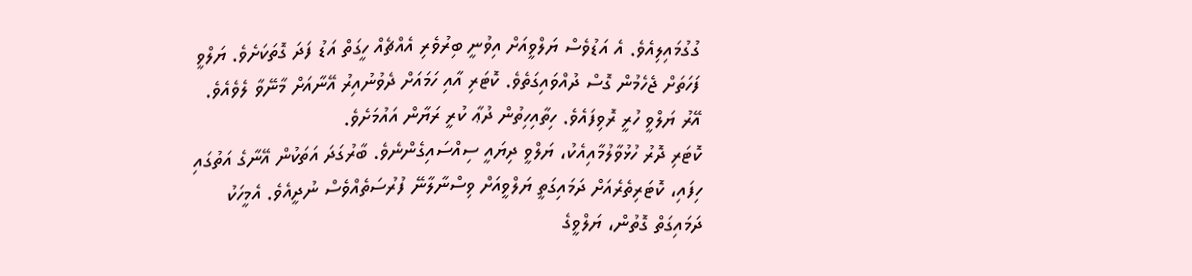ގުގުމައިލިއެވެ. އެ އަޑުވެސް ޔަލްވީއަށް އިވުނީ ބިރުވެރި އެއްޗެއް ހީގަތް އަޑު ފަދަ ގޮތަކަށެވެ. ޔަލްވީ ފަހަތަށް ޖެހެމުން ގޮސް ދުއްވައިގަތެވެ. ކޮޓަރި އާއި ހަމައަށް ދެވުނުއިރު އޭނާއަށް މާނޭވާ ލެވެއެވެ. އޭރު ޔަލްވީ ހުރީ ރޮވިފައެވެ. ހިތާއިހިތުން ދުޢާ ކުރީ ރަޔާން އައުމަށެވެ.
ކޮޓަރި ދޮރު ހުޅުވާލުމާއިއެކު، ޔަލްވީ ދިޔައީ ސިއްސައިގެންނެވެ. ބާރުގަދަ އަތަކުން އޭނާގެ އަތުގައި ހިފައި، ކޮޓަރިތެރެއަށް ދަމައިގަތީ ޔަލްވީއަށް ވިސްނާލާނޭ ފުރުސަތެއްވެސް ނުދީއެވެ. އެމީހަކު ދަމައިގަތް ގޮތުން، ޔަލްވީގެ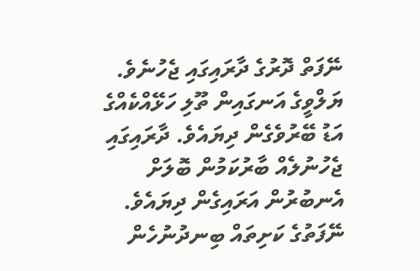ނޭފަތް ދޮރުގެ ދާރައިގައި ޖެހުނެވެ. ޔަލްވީގެ އަނގައިން ތޫލި ހަޅޭއްކެއްގެ އަޑު ބޭރުވެގެން ދިޔައެވެ. ދާރައިގައި ޖެހުނުލެއް ބާރުކަމުން ބޮލަށް އެނބުރުން އަރައިގެން ދިޔައެވެ. ނޭފަތުގެ ކަށިތައް ބިނދުނުހެން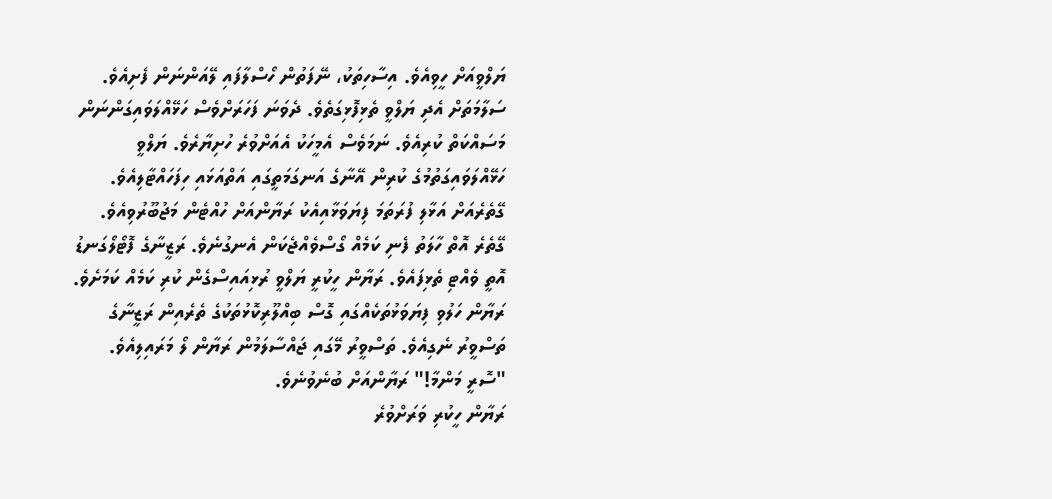ޔަލްވީއަށް ހީވިއެވެ. އިސާހިތަކު، ނޭފަތުން ހޯސްލާފައި ލޭއަންނަން ފެށިއެވެ. ސަލާމަތަށް އެދި ޔަލްވީ ތެޅިފޮޅިގަތެވެ. ދެވަނަ ފަހަރަށްވެސް ހަޅޭއްލަވައިގަންނަން މަސައްކަތް ކުރިއެވެ. ނަމަވެސް އެމީހަކު އެއަށްވުރެ ހުށިޔާރެވެ. ޔަލްވީ ހަޅޭއްލަވައިގަތުމުގެ ކުރިން އޭނާގެ އަނގަމަތީގައި އަތްއަޅައި ހިފަހައްޓާލިއެވެ.
ގޭތެރެއަށް އަޅާލި ފުރަތަމަ ފިޔަވަޅާއިއެކު ރަޔާންއަށް ހުއްޓެން މަޖުބޫރުވިއެވެ. ގޭތެރެ އޮތް ހާލަތު ފެނި ކަމެއް ގޯސްވެއްޖެކަން އެނގުނެވެ. ރަޒީނާގެ ފޮޓޯލޯގަނޑު އޮތީ ވެއްޓި ތެޅިފައެވެ. ރަޔާން ހީކުރީ ޔަލްވީ ރުޅިއައިސްގެން ކުރި ކަމެއް ކަމަށެވެ. ރަޔާން ހަލުވި ފިޔަވަޅުތަކެއްގައި ގޮސް ބިއްލޫރިކޮޅުތަކުގެ ތެރެއިން ރަޒީނާގެ ތަސްވީރު ނެގިއެވެ. ތަސްވީރު މޭގައި ޖައްސާލަމުން ރަޔާން ލޯ މަރައިލިއެވެ.
"ސޮރީ މަންމާ!" ރަޔާންއަށް ބުނެވުނެވެ.
ރަޔާން ހީކުރި ވަރަށްވުރެ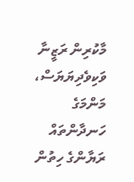މާކުރިން ރަޒީނާ ވަކިވެދިޔަޔަސް، މަންމަގެ ހަނދާންތައް ރަޔާންގެ ހިތުން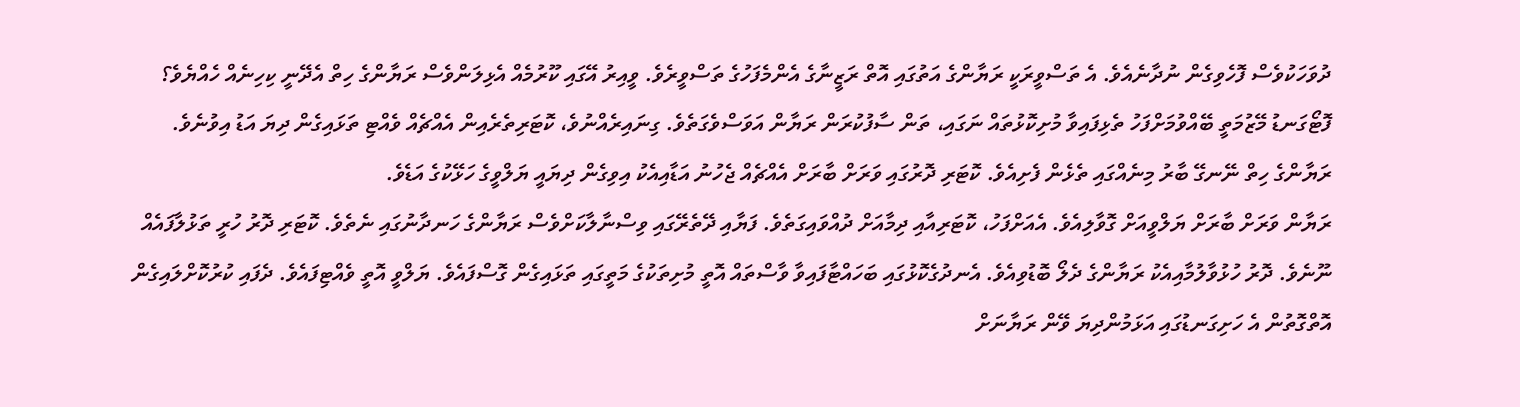ދުވަހަކުވެސް ފޮހެވިގެން ނުދާނެއެވެ. އެ ތަސްވީރަކީ ރަޔާންގެ އަތުގައި އޮތް ރަޒީނާގެ އެންމެފަހުގެ ތަސްވީރެވެ. ވީއިރު އޭގައި ކޫރުމެއް އެޅިލަންވެސް ރަޔާންގެ ހިތް އެދޭނީ ކިހިނެއް ހެއްޔެވެ؟
ފޮޓޯގަނޑު މޭޒުމަތީ ބޭއްވުމަށްފަހު ތެޅިފައިވާ މުށިކޮޅުތައް ނަގައި، ތަން ސާފުކުރަން ރަޔާން އަވަސްވެގަތެވެ. ގިނައިރެއްނުވެ، ކޮޓަރިތެރެއިން އެއްޗެއް ވެއްޓި ތަޅައިގެން ދިޔަ އަޑު އިވުނެވެ. ރަޔާންގެ ހިތް ނޭނގޭ ބާރު މިނެއްގައި ތެޅެން ފެށިއެވެ. ކޮޓަރި ދޮރުގައި ވަރަށް ބާރަށް އެއްޗެއް ޖެހުނު އަޑާއިއެކު އިވިގެން ދިޔައީ ޔަލްވީގެ ހަޅޭކުގެ އަޑެވެ.
ރަޔާން ވަރަށް ބާރަށް ޔަލްވީއަށް ގޮވާލިއެވެ. އެއަށްފަހު، ކޮޓަރިއާއި ދިމާއަށް ދުއްވައިގަތެވެ. ފަޔާއި ދޭތެރޭގައި ވިސްނާލާކަށްވެސް ރަޔާންގެ ހަނދާނުގައި ނެތެވެ. ކޮޓަރި ދޮރު ހުރީ ތަޅުލާފައެއް ނޫނެވެ. ދޮރު ހުޅުވާލުމާއިއެކު ރަޔާންގެ ދެލޯ ބޮޑުވިއެވެ. އެނދުގެކޮޅުގައި ބަހައްޓާފައިވާ ވާސްތައް އޮތީ މުށިތަކުގެ މަތީގައި ތަޅައިގެން ގޮސްފައެވެ. ޔަލްވީ އޮތީ ވެއްޓިފައެވެ. ދެފައި ކުރުކޮށްލައިގެން އޮތްގޮތުން އެ ހަށިގަނޑުގައި އަޅަމުންދިޔަ ވޭން ރަޔާނަށް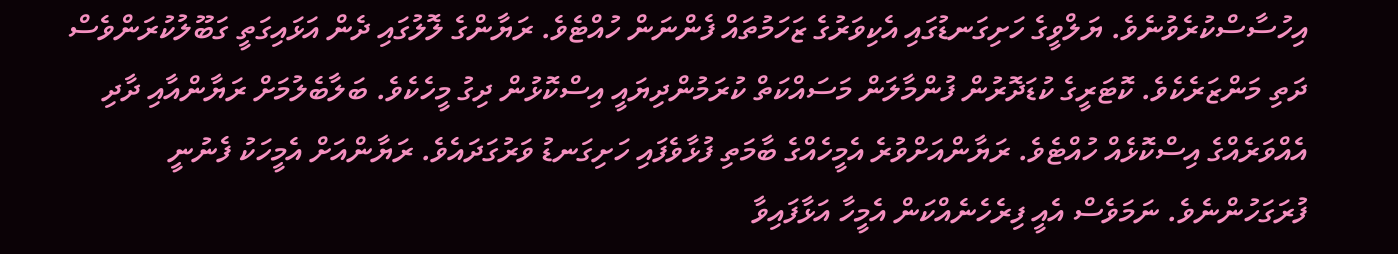އިހުސާސްކުރެވުނެވެ. ޔަލްވީގެ ހަށިގަނޑުގައި އެކިވަރުގެ ޒަހަމުތައް ފެންނަން ހުއްޓެވެ. ރަޔާންގެ ލޮލުގައި ދެން އަޅައިގަތީ ގަބޫލުކުރަންވެސް ދަތި މަންޒަރެކެވެ. ކޮޓަރީގެ ކުޑަދޮރުން ފުންމާލަން މަސައްކަތް ކުރަމުންދިޔައީ އިސްކޮޅުން ދިގު މީހެކެވެ. ބަލާބެލުމަށް ރަޔާންއާއި ދާދި އެއްވަރެއްގެ އިސްކޮޅެއް ހުއްޓެވެ. ރަޔާންއަށްވުރެ އެމީހެއްގެ ބާމަތި ފުޅާވެފައި ހަށިގަނޑު ވަރުގަދައެވެ. ރަޔާންއަށް އެމީހަކު ފެނުނީ ފުރަގަހުންނެވެ. ނަމަވެސް އެއީ ފިރެހެނެއްކަން އެމީހާ އަޅާފައިވާ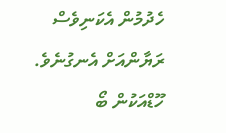ހެދުމުން އެކަނިވެސް ރަޔާންއަށް އެނގުނެވެ. ހޫޑްއަކުން ބޯ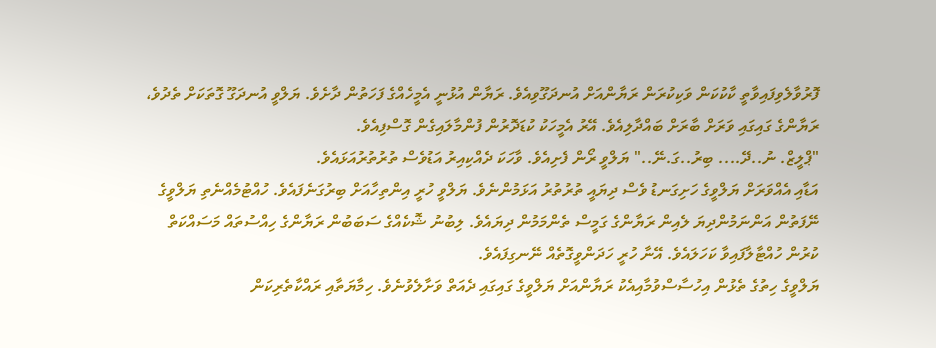ފޮރުވާލެވިފައިވާތީ ކާކުކަން ވަކިކުރަން ރަޔާންއަށް އުނދަގޫވިއެވެ. ރަޔާން އުޅުނީ އެމީހެއްގެ ފަހަތުން ދާށެވެ. ޔަލްވީ އުނދަގޫ ގޮތަކަށް ތެދުވެ، ރަޔާންގެ ގައިގައި ވަރަށް ބާރަށް ބައްދާލިއެވެ. އޭރު އެމީހަކު ކުޑަދޮރުން ފުންމާލައިގެން ގޮސްފިއެވެ.
"ޕްލީޒް. ނު..ދޭ.... ބިރު..ގަ.ނޭ.." ޔަލްވީ ރޯން ފެށިއެވެ. ވާހަކަ ދެއްކިއިރު އަޑުވެސް ތުރުތުރުއަޅައެވެ.
އަޑާއި އެއްވަރަށް ޔަލްވީގެ ހަށިގަނޑު ވެސް ދިޔައީ ތުރުތުރު އަޅަމުންނެވެ. ޔަލްވީ ހުރީ އިންތިހާއަށް ބިރުގަނެފައެވެ. ހުއްޓުމެއްނެތި ޔަލްވީގެ ނޭފަތުން އަންނަމުންދިޔަ ލެއިން ރަޔާންގެ ގަމީސް ތެންމަމުން ދިޔައެވެ. ލިބުނު ޝޮކެއްގެ ސަބަބުން ރަޔާންގެ ހިއްސުތައް މަސައްކަތް ކުރުން ހުއްޓާލާފައިވާ ކަހަލައެވެ. އޭނާ ހުރީ ހަދަންވީގޮތެއް ނޭނގިފައެވެ.
ޔަލްވީގެ ހިތުގެ ތެޅުން އިހުސާސްވުމާއިއެކު ރަޔާންއަށް ޔަލްވީގެ ގައިގައި ދެއަތް ވަށާލެވުނެވެ. ހިމާޔަތާއި ރައްކާތެރިކަން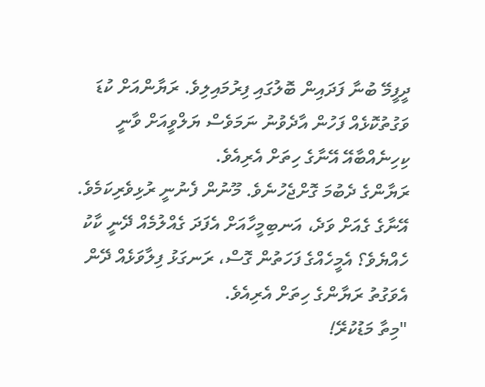ދީފީމޭ ބުނާ ފަދައިން ބޮލުގައި ފިރުމައިލިވެ. ރަޔާންއަށް ކުޑަ ވަގުތުކޮޅެއް ފަހުން އާދެވުނު ނަމަވެސް ޔަލްވީއަށް ވާނީ ކިހިނެއްބާއޭ އޭނާގެ ހިތަށް އެރިއެވެ.
ރަޔާންގެ ދެބުމަ ގޮށްޖެހުނެވެ. މޫނުން ފެނުނީ ރުޅިވެރިކަމެވެ. އޭނާގެ ގެއަށް ވަދެ، އަނބިމީހާއަށް އެފަދަ ގެއްލުމެއް ދޭނީ ކާކު ހެއްޔެވެ؟ އެމީހެއްގެ ފަހަތުން ގޮސް، ރަނގަޅު ފިލާވަޅެއް ދޭން އެވަގުތު ރަޔާންގެ ހިތަށް އެރިއެވެ.
"މިތާ މަޑުކުރޭ!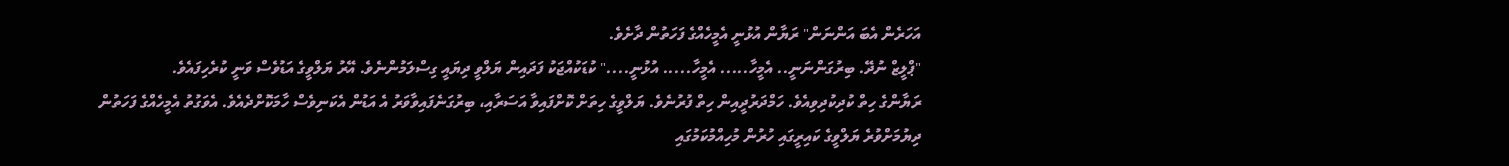އަހަރެން އެބަ އަންނަން" ރަޔާން އުޅުނީ އެމީހެއްގެ ފަހަތުން ދާށެވެ.
"ޕްލީޒް ނުދޭ. ބިރުގަންނަނީ.. އެމީހާ..... އެމީހާ..... އުޅުނީ...." ކުޑަކުއްޖަކު ފަދައިން ޔަލްވީ ދިޔައީ ގިސްލަމުންނެވެ. އޭރު ޔަލްވީގެ އަޑުވެސް ވަނީ ކުރެހިފައެވެ.
ރަޔާންގެ ހިތް ކުދިކުދިވިއެވެ. ހަމްދަރުދީއިން ހިތް ފުރުނެވެ. ޔަލްވީގެ ހިތަށް ކޮށްފައިވާ އަސަރާއި، ބިރުގަނެފައިވާވަރު އެ އަޑުން އެކަނިވެސް ހާމަކޮށްދެއެވެ. އެވަގުތު އެމީހެއްގެ ފަހަތުން ދިޔުމަށްވުރެ ޔަލްވީގެ ކައިރީގައި ހުރުން މުހިއްމުކަމުގައި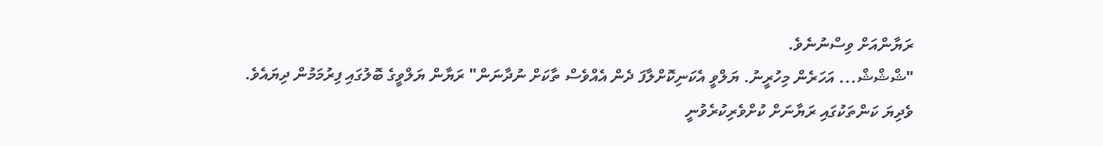ރަޔާންއަށް ވިސްނުނެވެ.
"ޝްޝްޝް... އަހަރެން މިހުރީނު. ޔަލްވީ އެކަނިކޮށްލާފަ ދެން އެއްވެސް ތާކަށް ނުދާނަން" ރަޔާން ޔަލްވީގެ ބޮލުގައި ފިރުމަމުން ދިޔައެވެ.
ވެދިޔަ ކަންތަކުގައި ރަޔާނަށް ކުށްވެރިކުރެވުނީ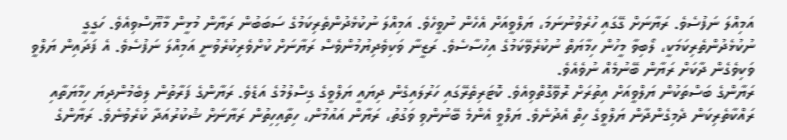އަމިއްލަ ނަފުސެވެ. ރަޔާނަށް ގޭގައި ހުރެވުނުނަމަ، ޔަލްވީއަށް އެހެން ނުވީހެވެ. އަމިއްލަ ނުކުޅެދުންތެރިކަމުގެ ސަބަބުން ރަޔާން މުޅީން މާޔޫސްވިއެވެ. ހަގީގީ ނުކުޅެދުންތެރިކަމަކީ، ލޯބިވާ މީހުން ހިމާޔަތް ނުކުރެވޭކަމުގެ އިހުސާސެވެ. ރަޒީނާ ވަކިވެދިޔުމުންވެސް ރަޔާނަށް ކުށްވެރިކުރެވުނީ އަމިއްލަ ނަފުސެވެ. އެ ފަދައިން ޔަލްވީ ވަކިވެގެން ދާކަށް ރަޔާން ބޭނުމެއް ނުވެއެވެ.
ރަޔާންގެ ބަސްތަކުން ޔަލްވީއަށް އިތުރަށް ރޮވޭގޮތްވިއެވެ. ކޮޓަރިތެރޭގައި ހަރުލައިގެން ދިޔައީ ޔަލްވީގެ ގިސްލުމުގެ އަޑެވެ. ރަޔާންގެ ފަރާތުން ލިބެމުންދިޔަ ހިމާޔަތާއި ރައްކާތެރިކަން ދެމިގެންދާން ޔަލްވީގެ ހިތް އެދުނެވެ. ޔަލްވީ އެންމެ ބޭނުންވި ވަގުތު، ރަޔާން އައުމުން، ހިތާއިހިތުން ރަޔާނަށް ޝުކުރުއަދާ ކުރެވުނެވެ. ރަޔާންގެ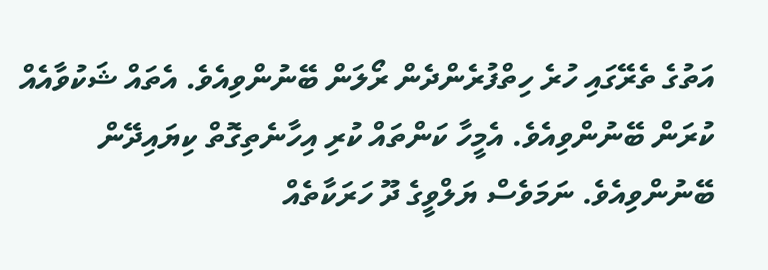އަތުގެ ތެރޭގައި ހުރެ ހިތްފުރެންދެން ރޯލަން ބޭނުންވިއެވެ. އެތައް ޝަކުވާއެއް ކުރަން ބޭނުންވިއެވެ. އެމީހާ ކަންތައް ކުރި އިހާނެތިގޮތް ކިޔައިދޭން ބޭނުންވިއެވެ. ނަމަވެސް ޔަލްވީގެ ދޫ ހަރަކާތެއް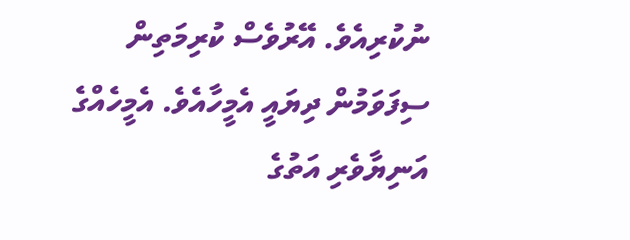ނުކުރިއެވެ. އޭރުވެސް ކުރިމަތިން ސިފަވަމުން ދިޔައީ އެމީހާއެވެ. އެމީހެއްގެ އަނިޔާވެރި އަތުގެ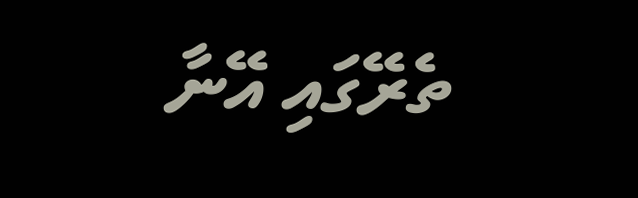ތެރޭގައި އޭނާ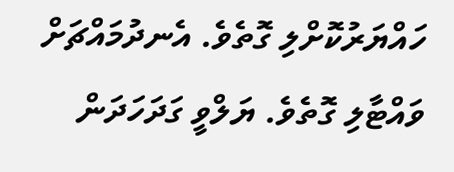ހައްޔަރުކޮށްލި ގޮތެވެ. އެނދުމައްޗަށް ވައްޓާލި ގޮތެވެ. ޔަލްވީ ގަދަހަދަން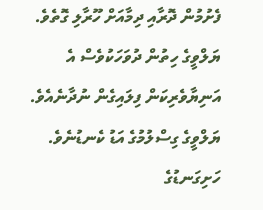ފެށުމުން ދޮރާއި ދިމާއަށް ހޫރާލި ގޮތެވެ. ޔަލްވީގެ ހިތުން ދުވަހަކުވެސް އެ އަނިޔާވެރިކަން ފިލައިގެން ނުދާނެއެވެ.
ޔަލްވީގެ ގިސްލުމުގެ އަޑު ކެނޑުނެވެ. ހަށިގަނޑުގެ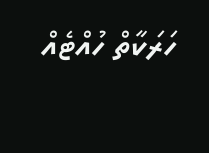ހަރަކާތް ހުއްޓެއް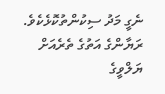ނެގީ މަދު ސިކުންތުކޮޅެކެވެ. ރަޔާންގެ އަތުގެ ތެރެއަށް ޔަލްވީގެ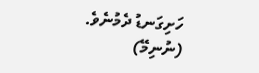ހަށިގަނޑު ދެމުނެވެ.
(ނުނިމޭ)